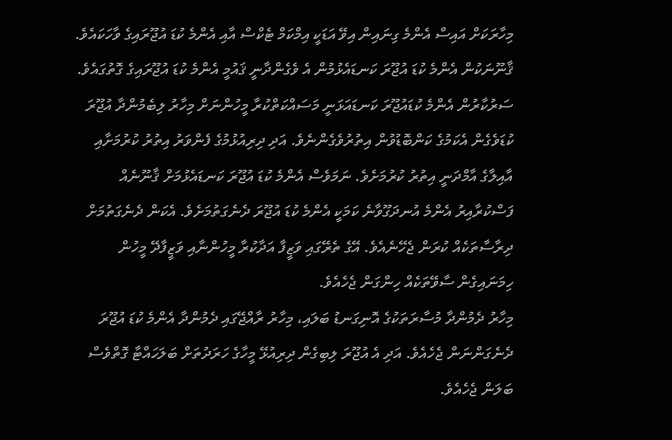މިހާރަކަށް އައިސް އެންމެ ގިނައިން އިވޭ އަޑަކީ އިމްކަމް ޓެކްސް އާއި އެންމެ ކުޑަ އުޖޫރައިގެ ވާހަކައެވެ. ޤާނޫނަކުން އެންމެ ކުޑަ އުޖޫރަ ކަނޑައެޅުމުން އެ ވެގެންދާނީ ޤައުމީ އެންމެ ކުޑަ އުޖޫރައިގެ ގޮތުގައެވެ. ސަރުކާރުން އެންމެ ކުޑައުޖޫރަ ކަނޑައަޅަނީ މަސައްކަތްކުރާ މީހުންނަށް މިހާރު ލިބެމުންދާ އުޖޫރަ ކުޑަވެގެން އެކަމުގެ ކަންބޮޑުވުން އިތުރުވެގެންނެވެ. އަދި ދިރިއުޅުމުގެ ފެންވަރު އިތުރު ކުރުމަށާއި އާއިލާގެ އާމްދަނީ އިތުރު ކުރުމަށެވެ. ނަމަވެސް އެންމެ ކުޑަ އުޖޫރަ ކަނޑައެޅުމަށް ޤާނޫނެއް ފަސްކުރާއިރު އެންމެ އުނދަގޫވާނެ ކަމަކީ އެންމެ ކުޑަ އުޖޫރަ ދެނެގަތުމަށެވެ. އެކަން ދެނެގަތުމަށް ދިރާސާތަކެއް ކުރަން ޖެހޭނެއެވެ. އޭގެ ތެރޭގައި ވަޒީފާ އަދާކުރާ މީހުންނާއި ވަޒީފާދޭ މީހުން ހިމަނައިގެން ސާވޭތަކެއް ހިންގަން ޖެހެއެވެ.
މިހާރު ދެމުންދާ މުސާރަތަކުގެ އޮނިގަނޑު ބަލައި، މިހާރު ރާއްޖޭގައި ދެމުންދާ އެންމެ ކުޑަ އުޖޫރަ ދެނެގަންނަން ޖެހެއެވެ. އަދި އެ އުޖޫރަ ލިބިގެން ދިރިއުޅޭ މީހާގެ ހަރަދުތަށް ބަލަހައްޓާ ގޮތްވެސް ބަލަން ޖެހެއެވެ.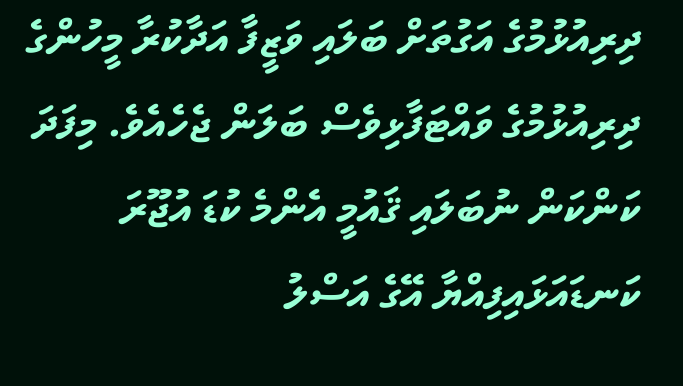ދިރިއުޅުމުގެ އަގުތަށް ބަލައި ވަޒީފާ އަދާކުރާ މީހުންގެ ދިރިއުޅުމުގެ ވައްޓަފާޅިވެސް ބަލަން ޖެހެއެވެ. މިފަދަ ކަންކަން ނުބަލައި ޤައުމީ އެންމެ ކުޑަ އުޖޫރަ ކަނޑައަޅައިފިއްޔާ އޭގެ އަސްލު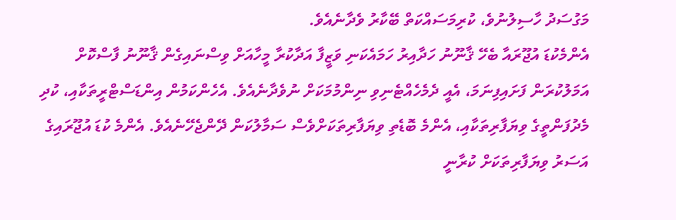މަގުސަދު ހާސިލުނުވެ، ކުރިމަސައްކަތް ބޭކާރު ވެދާނެއެވެ.
އެންމެކުޑަ އުޖޫރައާ ބެހޭ ޤާނޫނު ހަދާއިރު ހަމައެކަނި ވަޒީފާ އަދާކުރާ މީހާއަށް ވިސްނައިގެން ޤާނޫނު ފާސްކޮށް އަމަލުކުރަން ފަށައިފިނަމަ، އެއީ ދެމެހެއްޓެނިވި ނިންމުމަކަށް ނުވެދާނެއެވެ. އެހެންކަމުން އިންޑަސްޓްރީތަކާއި، ކުދި މެދުފަންތީގެ ވިޔަފާރިތަކާއި، އެންމެ ބޮޑެތި ވިޔަފާރިތަކަށްވެސް ސަމާލުކަން ދޭންޖެހޭނެއެވެ. އެންމެ ކުޑަ އުޖޫރައިގެ އަސަރު ވިޔަފާރިތަކަށް ކުރާނީ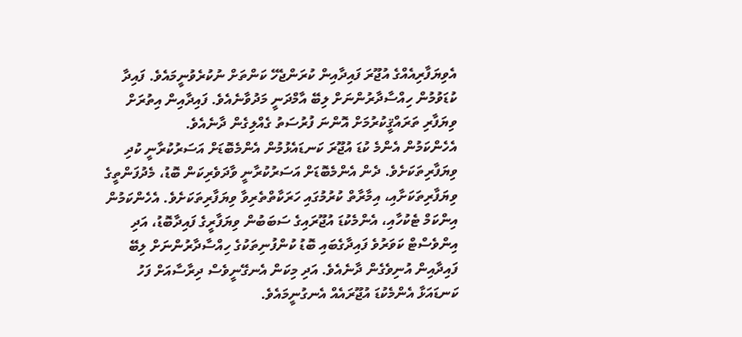އެވިޔަފާރިއެއްގެ އުޖޫރަ ފައިދާއިން ކުރަންޖެހޭ ކަންތަށް ނުކުރެވުނީމައެވެ. ފައިދާ ކުޑަވުމުން ހިއްސާދާރުންނަށް ލިބޭ އާމްދަނީ މަދުވާނެއެވެ. ފައިދާއިން އިތުރަށް ވިޔަފާރި ތަރައްޤީކުރުމަށް އޮންނަ ފުރުސަތު ގެއްލިގެން ދާނެއެވެ.
އެހެންކަމުން އެންމެ ކުޑަ އުޖޫރަ ކަނޑައެޅުމުން އެންމެބޮޑަށް އަސަރުކުރާނީ ކުދި ވިޔަފާރިތަކަށެވެ. ދެން އެންމެބޮޑަށް އަސަރުކުރާނީ ވާދަވެރިކަން ބޮޑު، މެދުފަންތީގެ ވިޔަފާރިތަކަށާއި، އިމާރާތް ކުރުމުގައި ހަރަކާތްތެރިވާ ވިޔަފާރިތަކަށެވެ. އެހެންކަމުން އިންކަމް ޓެކުހާއި، އެންމެކުޑަ އުޖޫރައިގެ ސަބަބުން ވިޔަފާރީގެ ފައިދާބޮޑު، އަދި އިންވެސްޓް ކަވަރުވެ ފައިދާގެބައި ބޮޑު ކުންފުނިތަކުގެ ހިއްސާދާރުންނަށް ލިބޭ ފައިދާއިން އުނިވެގެން ދާނެއެވެ. އަދި މިކަން އެނގޭނީވެސް ދިރާސާއަށް ފަހު ކަނޑައަޅާ އެންމެކުޑަ އުޖޫރައެއް އެނގުނީމައެވެ.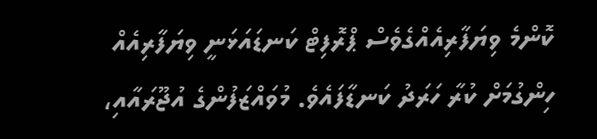ކޮންމެ ވިޔަފާރިއެއްގެވެސް ޕްރޮފިޓް ކަނޑައަޅަނީ ވިޔަފާރިއެއް ހިންގުމަށް ކުރާ ހަރަދު ކަނޑާފައެވެ. މުވައްޒަފުންގެ އުޖޫރައާއި،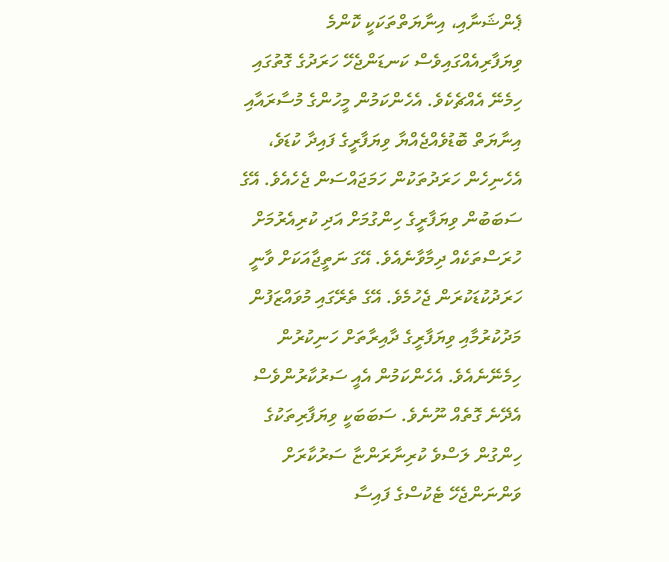ޕެންޝަނާއި، އިނާޔަތްތަކަކީ ކޮންމެ ވިޔަފާރިއެއްގައިވެސް ކަނޑަންޖެހޭ ހަރަދުގެ ގޮތުގައި ހިމެނޭ އެއްޗެކެވެ. އެހެންކަމުން މީހުންގެ މުސާރައާއި އިނާޔަތް ބޮޑުވެއްޖެއްޔާ ވިޔަފާރީގެ ފައިދާ ކުޑަވެ، އެހެނިހެން ހަރަދުތަކުން ހަމަޖައްސަން ޖެހެއެވެ. އޭގެ ސަބަބުން ވިޔަފާރީގެ ހިންގުމަށް އަދި ކުރިއެރުމަށް ހުރަސްތަކެއް ދިމާވާނެއެވެ. އޭގަ ނަތީޖާއަކަށް ވާނީ ހަރަދުކުޑަކުރަން ޖެހުމެވެ. އޭގެ ތެރޭގައި މުވައްޒަފުން މަދުކުރުމާއި ވިޔަފާރީގެ ދާއިރާތަށް ހަނިކުރުން ހިމެނޭނެއެވެ. އެހެންކަމުން އެއީ ސަރުކާރުންވެސް އެދޭނެ ގޮތެއް ނޫނެވެ. ސަބަބަކީ ވިޔަފާރިތަކުގެ ހިންގުން ލަސްވެ ކުރިނާރަންޏާ ސަރުކާރަށް ވަންނަންޖެހޭ ޓެކުސްގެ ފައިސާ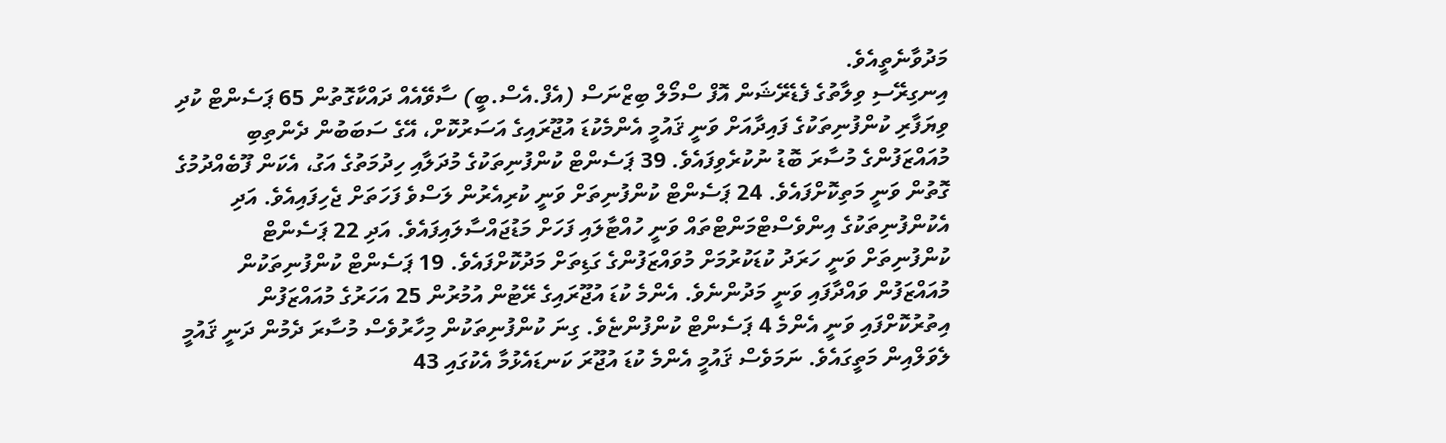މަދުވާނެތީއެވެ.
އިނގިރޭސި ވިލާތުގެ ފެޑެރޭޝަން އޮފް ސްމޯލް ބިޒްނަސް (އެފް.އެސް.ބީ) ސާވޭއެއް ދައްކާގޮތުން 65 ޕަސެންޓް ކުދި ވިޔަފާރި ކުންފުނިތަކުގެ ފައިދާއަށް ވަނީ ޤައުމީ އެންމެކުޑަ އުޖޫރައިގެ އަސަރުކޮށް، އޭގެ ސަބަބުން ދެންތިބި މުއައްޒަފުންގެ މުސާރަ ބޮޑު ނުކުރެވިފައެވެ. 39 ޕަސެންޓް ކުންފުނިތަކުގެ މުދަލާއި ހިދުމަތުގެ އަގު، އެކަން ފޫބެއްދުމުގެ ގޮތުން ވަނީ މަތިކޮށްފައެވެ. 24 ޕަސެންޓް ކުންފުނިތަށް ވަނީ ކުރިއެރުން ލަސްވެ ފަހަތަށް ޖެހިފައިއެވެ. އަދި އެކުންފުނިތަކުގެ އިންވެސްޓްމަންޓްތައް ވަނީ ހުއްޓާލައި ފަހަށް މަޑުޖައްސާލައިފައެވެ. އަދި 22 ޕަސެންޓް ކުންފުނިތަށް ވަނީ ހަރަދު ކުޑަކުރުމަށް މުވައްޒަފުންގެ ގަޑިތަށް މަދުކޮށްފައެވެ. 19 ޕަސެންޓް ކުންފުނިތަކުން މުއައްޒަފުން ވައްދާފައި ވަނީ މަދުންނެވެ. އެންމެ ކުޑަ އުޖޫރައިގެ ރޭޓުން އުމުރުން 25 އަހަރުގެ މުއައްޒަފުން އިތުރުކޮށްފައި ވަނީ އެންމެ 4 ޕަސެންޓް ކުންފުންޏެވެ. ގިނަ ކުންފުނިތަކުން މިހާރުވެސް މުސާރަ ދެމުން ދަނީ ޤައުމީ ލެވަލްއިން މަތީގައެވެ. ނަމަވެސް ޤައުމީ އެންމެ ކުޑަ އުޖޫރަ ކަނޑައެޅުމާ އެކުގައި 43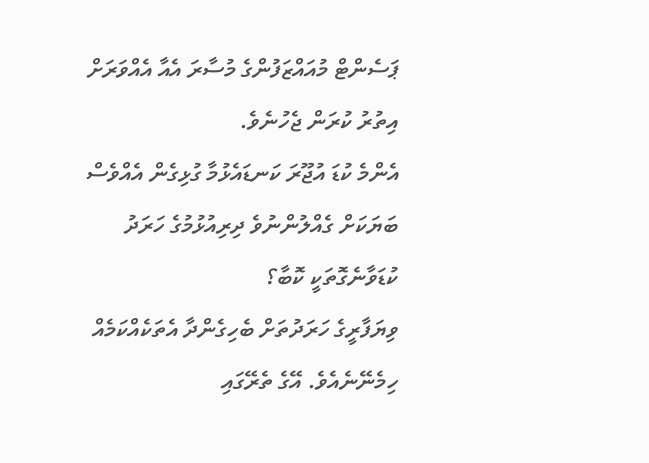ޕަސެންޓް މުއައްޒަފުންގެ މުސާރަ އެއާ އެއްވަރަށް އިތުރު ކުރަން ޖެހުނެވެ.
އެންމެ ކުޑަ އުޖޫރަ ކަނޑައެޅުމާ ގުޅިގެން އެއްވެސް ބަޔަކަށް ގެއްލުންނުވެ ދިރިއުޅުމުގެ ހަރަދު ކުޑަވާނެގޮތަކީ ކޮބާ؟
ވިޔަފާރީގެ ހަރަދުތަށް ބެހިގެންދާ އެތަކެއްކަމެއް ހިމެނޭނެއެވެ. އޭގެ ތެރޭގައި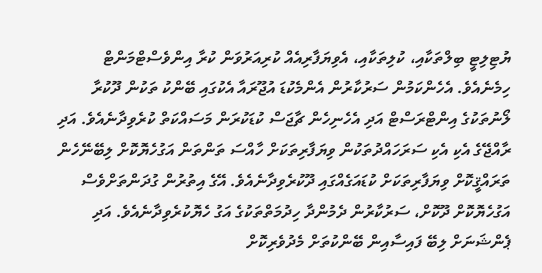ޔުޓިލިޓީ ބިލްތަކާއި، ކުލިތަކާއި، އެވިޔަފާރިއެއް ކުރިއަރުވަން ކުރާ އިންވެސްޓްމަންޓް ހިމެނެއެވެ. އެހެންކަމުން ސަރުކާރުން އެންމެކުޑަ އުޖޫރައާ އެކުގައި ބޭންކު ތަކުން ދޫކުރާ ލޯނުތަކުގެ އިންޓްރަސްޓް އަދި އެހެނިހެން ޗާޖަސް ކުޑަކުރަން މަސައްކަތް ކުރެވިދާނެއެވެ. އަދި ރާއްޖޭގެ އެކި އެކި ސަރަހައްދުތަކުން ވިޔަފާރިތަކަށް ހާއްސަ ތަންތަން އަގުހެޔޮކޮށް ލިބޭނޭހެން ތަރައްޤީކޮށް ވިޔަފާރިތަކަށް ކުޑައަގެއްގައި ދޫކުރެވިދާނެއެވެ. އޭގެ އިތުރުން ގުދަންތަށްވެސް އަގުހެޔޮކޮށް ދޫކޮށް، ސަރުކާރުން ދެމުންދާ ހިދުމަތްތަކުގެ އަގު ހެޔޮކުރެވިދާނެއެވެ. އަދި ޕެންޝަނަށް ލިބޭ ފައިސާއިން ބޭންކުތަށް މެދުވެރިކޮށް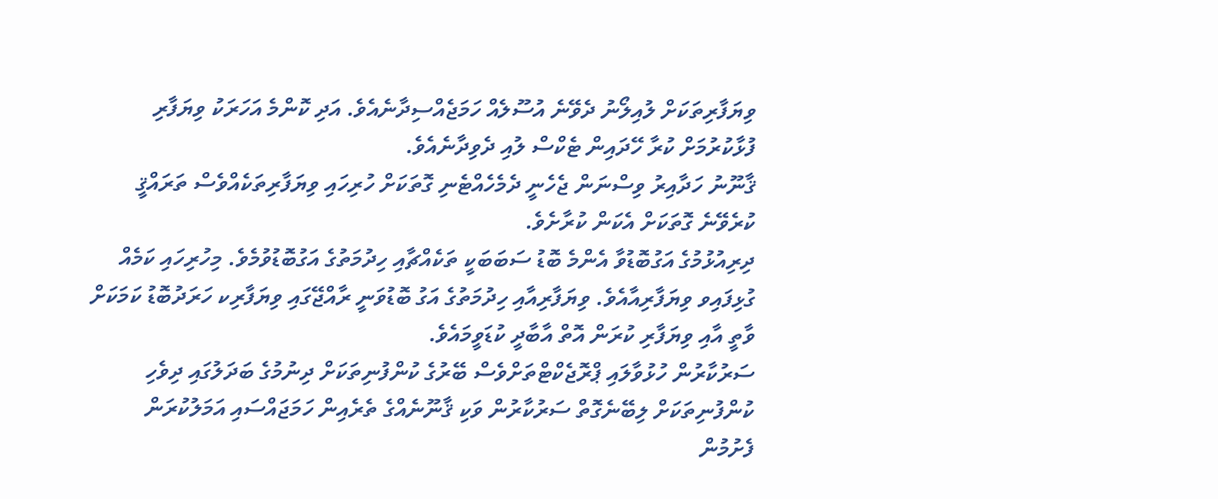ވިޔަފާރިތަކަށް ލުއިލޯނު ދެވޭނެ އުސޫލެއް ހަމަޖެއްސިދާނެއެވެ. އަދި ކޮންމެ އަހަރަކު ވިޔަފާރި ފުޅާކުރުމަށް ކުރާ ހޭދައިން ޓެކްސް ލުއި ދެވިދާނެއެވެ.
ޤާނޫނު ހަދާއިރު ވިސްނަން ޖެހެނީ ދެމެހެއްޓެނި ގޮތަކަށް ހުރިހައި ވިޔަފާރިތަކެއްވެސް ތަރައްޤީ ކުރެވޭނެ ގޮތަކަށް އެކަން ކުރާށެވެ.
ދިރިއުޅުމުގެ އަގުބޮޑުވާ އެންމެ ބޮޑު ސަބަބަކީ ތަކެއްޗާއި ހިދުމަތުގެ އަގުބޮޑުވުމެވެ. މިހުރިހައި ކަމެއް ގުޅިފައިވ ވިޔަފާރިއާއެވެ. ވިޔަފާރިއާއި ހިދުމަތުގެ އަގު ބޮޑުވަނީ ރާއްޖޭގައި ވިޔަފާރިކ ހަރަދުބޮޑު ކަމަކަށް ވާތީ އާއި ވިޔަފާރި ކުރަން އޮތް އާބާދީ ކުޑަވީމައެވެ.
ސަރުކާރުން ހުޅުވާލައި ޕްރޮޖެކްޓްތަށްވެސް ބޭރުގެ ކުންފުނިތަކަށް ދިނުމުގެ ބަދަލުގައި ދިވެހި ކުންފުނިތަކަށް ލިބޭނެގޮތް ސަރުކާރުން ވަކި ޤާނޫނެއްގެ ތެރެއިން ހަމަޖައްސައި އަމަލުކުރަން ފެށުމުން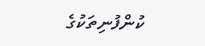ކުންފުނިތަކުގެ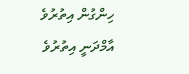ހިންގުން އިތުރުވެ އާމްދަނީ އިތުރުވެ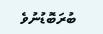ބުރަބޮޑުނުވެ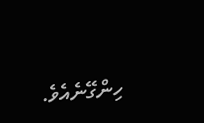ހިންގޭނެއެވެ.